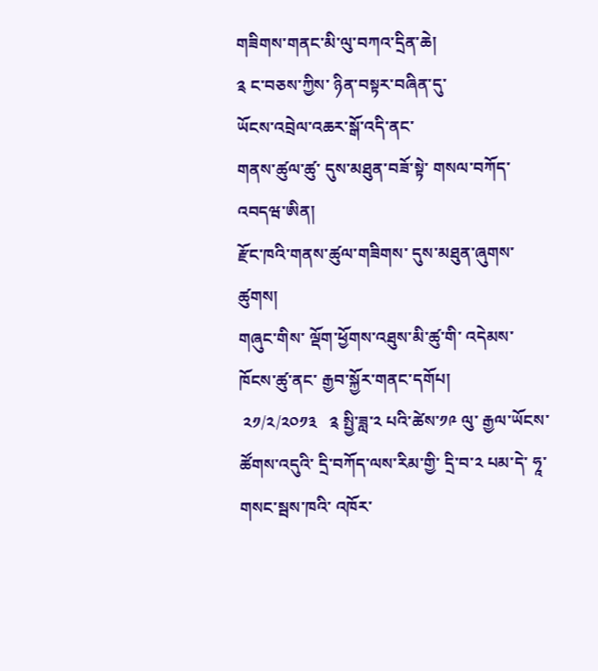གཟིགས་གནང་མི་ལུ་བཀའ་དྲིན་ཆེ།
༉ ང་བཅས་ཀྱིས་ ཉིན་བསྟར་བཞིན་དུ་
ཡོངས་འབྲེལ་འཆར་སྒོ་འདི་ནང་
གནས་ཚུལ་ཚུ་ དུས་མཐུན་བཟོ་སྟེ་ གསལ་བཀོད་འབདཝ་ཨིན།
རྫོང་ཁའི་གནས་ཚུལ་གཟིགས་ དུས་མཐུན་ཞུགས་ཚུགས།
གཞུང་གིས་ ལྡོག་ཕྱོགས་འཐུས་མི་ཚུ་གི་ འདེམས་ཁོངས་ཚུ་ནང་ རྒྱབ་སྐྱོར་གནང་དགོཔ།
 ༢༡/༢/༢༠༡༣   ༉ སྤྱི་ཟླ་༢ པའི་ཚེས་༡༩ ལུ་ རྒྱལ་ཡོངས་ཚོགས་འདུའི་ དྲི་བཀོད་ལས་རིམ་གྱི་ དྲི་བ་༢ པམ་དེ་ ཧཱ་གསང་སྦས་ཁའི་ འཁོར་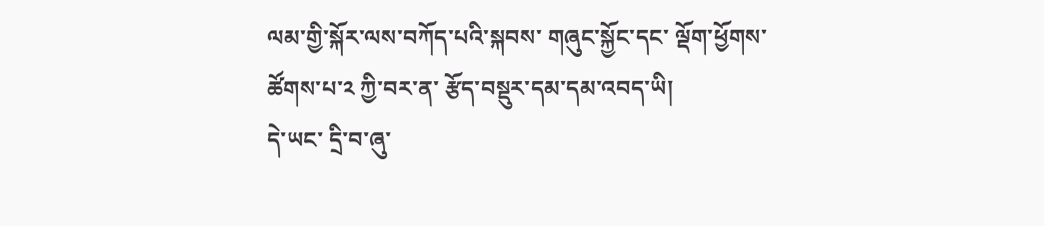ལམ་གྱི་སྐོར་ལས་བཀོད་པའི་སྐབས་ གཞུང་སྐྱོང་དང་ ལྡོག་ཕྱོགས་ཚོགས་པ་༢ ཀྱི་བར་ན་ རྩོད་བསྡུར་དམ་དམ་འབད་ཡི།
དེ་ཡང་ དྲི་བ་ཞུ་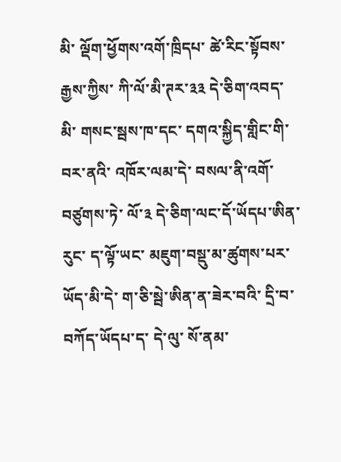མི་ ལྡོག་ཕྱོགས་འགོ་ཁྲིདཔ་ ཚེ་རིང་སྟོབས་རྒྱས་ཀྱིས་ ཀི་ལོ་མི་ཊར་༣༣ དེ་ཅིག་འབད་མི་ གསང་སྦས་ཁ་དང་ དགའ་སྐྱིད་གླིང་གི་བར་ནའི་ འཁོར་ལམ་དེ་ བསལ་ནི་འགོ་བཙུགས་ཏེ་ ལོ་༣ དེ་ཅིག་ལང་དོ་ཡོདཔ་ཨིན་རུང་ ད་ལྟོ་ཡང་ མཇུག་བསྡུ་མ་ཚུགས་པར་ཡོད་མི་དེ་ ག་ཅི་སྦེ་ཨིན་ན་ཟེར་བའི་ དྲི་བ་བཀོད་ཡོདཔ་ད་ དེ་ལུ་ སོ་ནམ་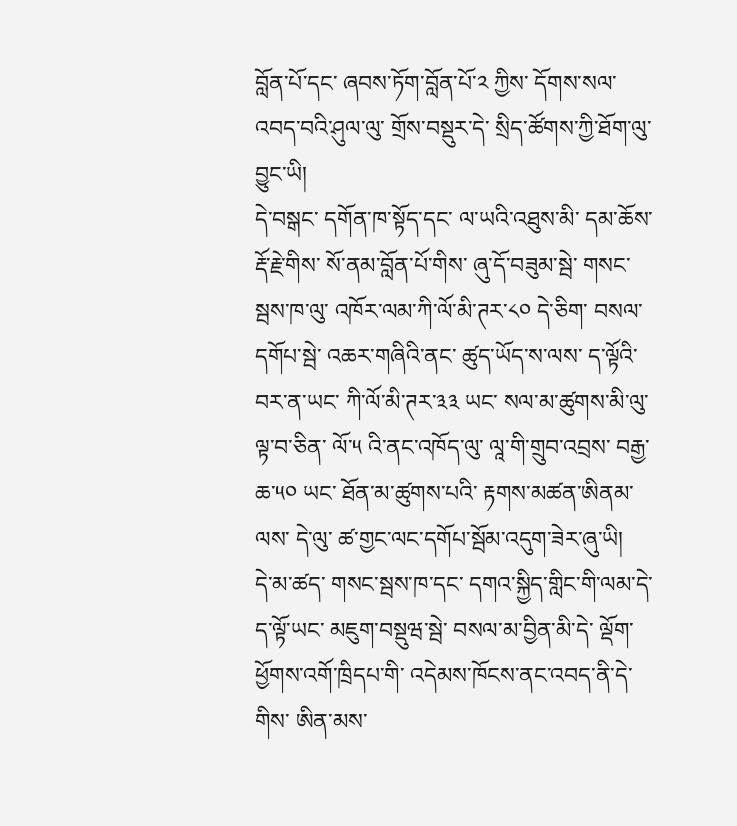བློན་པོ་དང་ ཞབས་ཏོག་བློན་པོ་༢ ཀྱིས་ དོགས་སལ་འབད་བའི་ཤུལ་ལུ་ གྲོས་བསྡུར་དེ་ སྲིད་ཚོགས་ཀྱི་ཐོག་ལུ་བྱུང་ཡི།
དེ་བསྒང་ དགོན་ཁ་སྟོད་དང་ ལ་ཡའི་འཐུས་མི་ དམ་ཆོས་རྡོ་རྗེ་གིས་ སོ་ནམ་བློན་པོ་གིས་ ཞུ་དོ་བཟུམ་སྦེ་ གསང་སྦས་ཁ་ལུ་ འཁོར་ལམ་ཀི་ལོ་མི་ཊར་༨༠ དེ་ཅིག་ བསལ་དགོཔ་སྦེ་ འཆར་གཞིའི་ནང་ ཚུད་ཡོད་ས་ལས་ ད་ལྟོའི་བར་ན་ཡང་ ཀི་ལོ་མི་ཊར་༣༣ ཡང་ སལ་མ་ཚུགས་མི་ལུ་ལྟ་བ་ཅིན་ ལོ་༥ འི་ནང་འཁོད་ལུ་ ལཱ་གི་གྲུབ་འབྲས་ བརྒྱ་ཆ་༥༠ ཡང་ ཐོན་མ་ཚུགས་པའི་ རྟགས་མཚན་ཨིནམ་ལས་ དེ་ལུ་ ཚ་གྱང་ལང་དགོཔ་སྦོམ་འདུག་ཟེར་ཞུ་ཡི།
དེ་མ་ཚད་ གསང་སྦས་ཁ་དང་ དགའ་སྐྱིད་གླིང་གི་ལམ་དེ་ ད་ལྟོ་ཡང་ མཇུག་བསྡུཝ་སྦེ་ བསལ་མ་བྱིན་མི་དེ་ ལྡོག་ཕྱོགས་འགོ་ཁྲིདཔ་གི་ འདེམས་ཁོངས་ནང་འབད་ནི་དེ་གིས་ ཨིན་མས་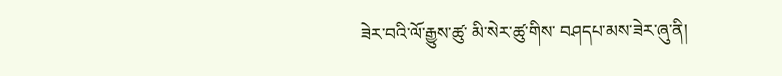ཟེར་བའི་ལོ་རྒྱུས་ཚུ་ མི་སེར་ཚུ་གིས་ བཤདཔ་མས་ཟེར་ཞུ་ནི།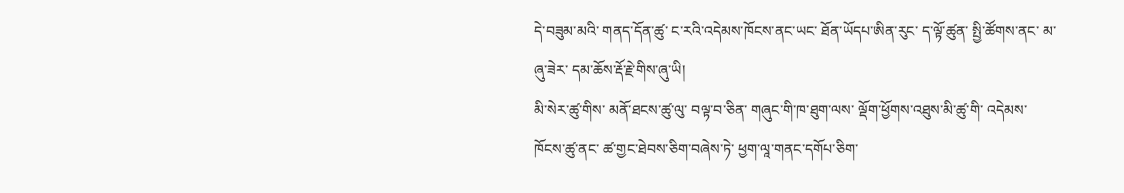དེ་བཟུམ་མའི་ གནད་དོན་ཚུ་ ང་རའི་འདེམས་ཁོངས་ནང་ཡང་ ཐོན་ཡོདཔ་ཨིན་རུང་ ད་ལྟོ་ཚུན་ སྤྱི་ཚོགས་ནང་ མ་ཞུ་ཟེར་ དམ་ཆོས་རྡོ་རྗེ་གིས་ཞུ་ཡི།
མི་སེར་ཚུ་གིས་ མནོ་ཐངས་ཚུ་ལུ་ བལྟ་བ་ཅིན་ གཞུང་གི་ཁ་ཐུག་ལས་ ལྡོག་ཕྱོགས་འཐུས་མི་ཚུ་གི་ འདེམས་ཁོངས་ཚུ་ནང་ ཚ་གྱང་ཐེབས་ཅིག་བཞེས་ཏེ་ ཕྱག་ལཱ་གནང་དགོཔ་ཅིག་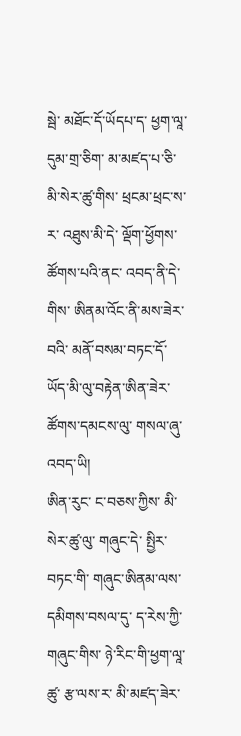སྦེ་ མཐོང་དོ་ཡོདཔ་ད་ ཕྱག་ལཱ་དུམ་གྲ་ཅིག་ མ་མཛད་པ་ཅི་ མི་སེར་ཚུ་གིས་ ཕྲངམ་ཕྲང་ས་ར་ འཐུས་མི་དེ་ ལྡོག་ཕྱོགས་ཚོགས་པའི་ནང་ འབད་ནི་དེ་གིས་ ཨིནམ་འོང་ནི་མས་ཟེར་བའི་ མནོ་བསམ་བཏང་དོ་ ཡོད་མི་ལུ་བརྟེན་ཨིན་ཟེར་ ཚོགས་དམངས་ལུ་ གསལ་ཞུ་འབད་ཡི།
ཨིན་རུང་ ང་བཅས་ཀྱིས་ མི་སེར་ཚུ་ལུ་ གཞུང་དེ་ སྤྱིར་བཏང་གི་ གཞུང་ཨིནམ་ལས་ དམིགས་བསལ་དུ་ ད་རེས་ཀྱི་གཞུང་གིས་ ཉེ་རིང་གི་ཕྱག་ལཱ་ཚུ་ རྩ་ལས་ར་ མི་མཛད་ཟེར་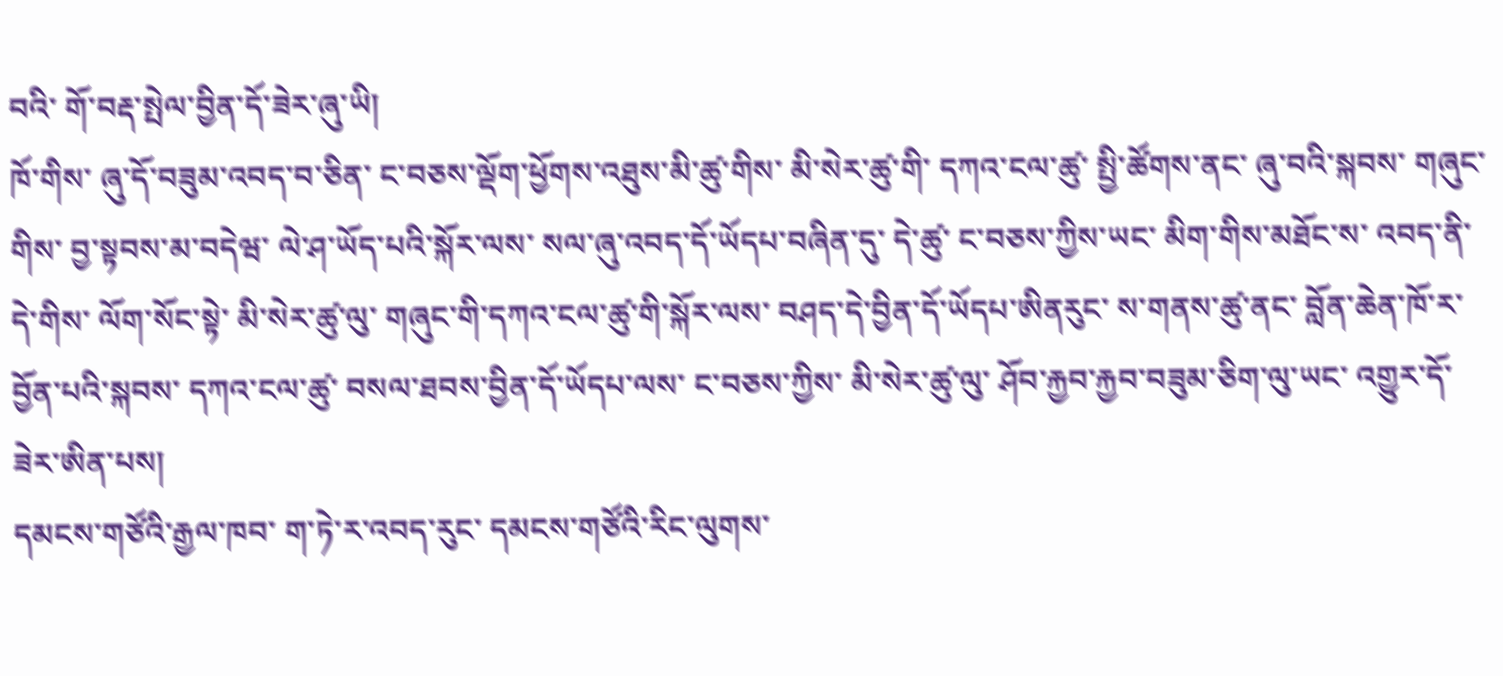བའི་ གོ་བརྡ་སྤེལ་བྱིན་དོ་ཟེར་ཞུ་ཡི།
ཁོ་གིས་ ཞུ་དོ་བཟུམ་འབད་བ་ཅིན་ ང་བཅས་ལྡོག་ཕྱོགས་འཐུས་མི་ཚུ་གིས་ མི་སེར་ཚུ་གི་ དཀའ་ངལ་ཚུ་ སྤྱི་ཚོགས་ནང་ ཞུ་བའི་སྐབས་ གཞུང་གིས་ བྱ་སྟབས་མ་བདེཝ་ ལེ་ཤ་ཡོད་པའི་སྐོར་ལས་ སལ་ཞུ་འབད་དོ་ཡོདཔ་བཞིན་དུ་ དེ་ཚུ་ ང་བཅས་ཀྱིས་ཡང་ མིག་གིས་མཐོང་ས་ འབད་ནི་དེ་གིས་ ལོག་སོང་སྟེ་ མི་སེར་ཚུ་ལུ་ གཞུང་གི་དཀའ་ངལ་ཚུ་གི་སྐོར་ལས་ བཤད་དེ་བྱིན་དོ་ཡོདཔ་ཨིནརུང་ ས་གནས་ཚུ་ནང་ བློན་ཆེན་ཁོ་ར་བྱོན་པའི་སྐབས་ དཀའ་ངལ་ཚུ་ བསལ་ཐབས་བྱིན་དོ་ཡོདཔ་ལས་ ང་བཅས་ཀྱིས་ མི་སེར་ཚུ་ལུ་ ཤོབ་རྐྱབ་རྐྱབ་བཟུམ་ཅིག་ལུ་ཡང་ འགྱུར་དོ་ཟེར་ཨིན་པས།
དམངས་གཙོའི་རྒྱལ་ཁབ་ ག་ཏེ་ར་འབད་རུང་ དམངས་གཙོའི་རིང་ལུགས་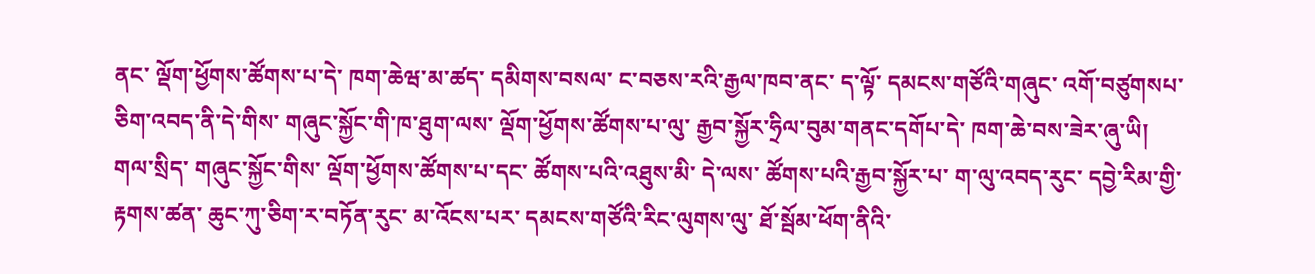ནང་ ལྡོག་ཕྱོགས་ཚོགས་པ་དེ་ ཁག་ཆེཝ་མ་ཚད་ དམིགས་བསལ་ ང་བཅས་རའི་རྒྱལ་ཁབ་ནང་ ད་ལྟོ་ དམངས་གཙོའི་གཞུང་ འགོ་བཙུགསཔ་ཅིག་འབད་ནི་དེ་གིས་ གཞུང་སྐྱོང་གི་ཁ་ཐུག་ལས་ ལྡོག་ཕྱོགས་ཚོགས་པ་ལུ་ རྒྱབ་སྐྱོར་ཧྲིལ་བུམ་གནང་དགོཔ་དེ་ ཁག་ཆེ་བས་ཟེར་ཞུ་ཡི།
གལ་སྲིད་ གཞུང་སྐྱོང་གིས་ ལྡོག་ཕྱོགས་ཚོགས་པ་དང་ ཚོགས་པའི་འཐུས་མི་ དེ་ལས་ ཚོགས་པའི་རྒྱབ་སྐྱོར་པ་ ག་ལུ་འབད་རུང་ དབྱེ་རིམ་གྱི་རྟགས་ཚན་ ཆུང་ཀུ་ཅིག་ར་བཏོན་རུང་ མ་འོངས་པར་ དམངས་གཙོའི་རིང་ལུགས་ལུ་ ཐོ་སྦོམ་ཕོག་ནིའི་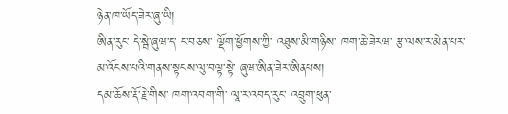ཉེན་ཁ་ཡོད་ཟེར་ཞུ་ཡི།
ཨིན་རུང་ དེ་སྦེ་ཞུཝ་ད་ ང་བཅས་ ལྡོག་ཕྱོགས་ཀྱི་ འཐུས་མི་གཉིས་ ཁག་ཆེ་ཟེརཝ་ རྩ་ལས་ར་མེན་པར་ མ་འོངས་པའི་གནས་སྟངས་ལུ་བལྟ་སྟེ་ ཞུཝ་ཨིན་ཟེར་ཨིནཔས།
དམ་ཆོས་རྡོ་རྗེ་གིས་ ཁག་འབག་གི་ ལཱ་ར་འབད་རུང་ འབྲུག་ཕུན་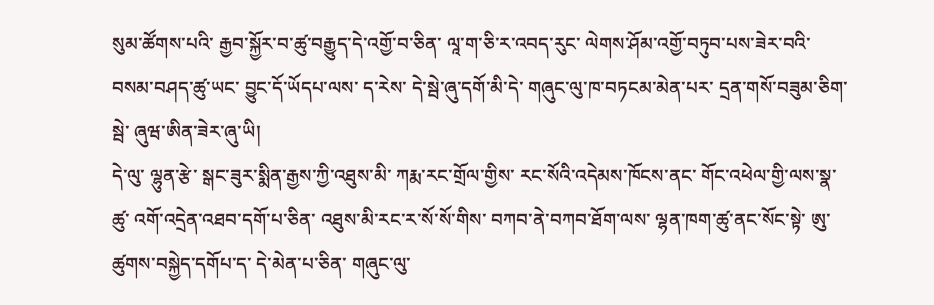སུམ་ཚོགས་པའི་ རྒྱབ་སྐྱོར་བ་ཚུ་བརྒྱུད་དེ་འགྱོ་བ་ཅིན་ ལཱ་ག་ཅི་ར་འབད་རུང་ ལེགས་ཤོམ་འགྱོ་བཏུབ་པས་ཟེར་བའི་ བསམ་བཤད་ཚུ་ཡང་ བྱུང་དོ་ཡོདཔ་ལས་ ད་རེས་ དེ་སྦེ་ཞུ་དགོ་མི་དེ་ གཞུང་ལུ་ཁ་བཏངམ་མེན་པར་ དྲན་གསོ་བཟུམ་ཅིག་སྦེ་ ཞུཝ་ཨིན་ཟེར་ཞུ་ཡི།
དེ་ལུ་ ལྷུན་རྩེ་ སྒང་ཟུར་སྨིན་རྒྱས་ཀྱི་འཐུས་མི་ ཀརྨ་རང་གྲོལ་གྱིས་ རང་སོའི་འདེམས་ཁོངས་ནང་ གོང་འཕེལ་གྱི་ལས་སྣ་ཚུ་ འགོ་འདྲེན་འཐབ་དགོ་པ་ཅིན་ འཐུས་མི་རང་ར་སོ་སོ་གིས་ བཀབ་ནེ་བཀབ་ཐོག་ལས་ ལྷན་ཁག་ཚུ་ནང་སོང་སྟེ་ ཨུ་ཚུགས་བསྐྱེད་དགོཔ་ད་ དེ་མེན་པ་ཅིན་ གཞུང་ལུ་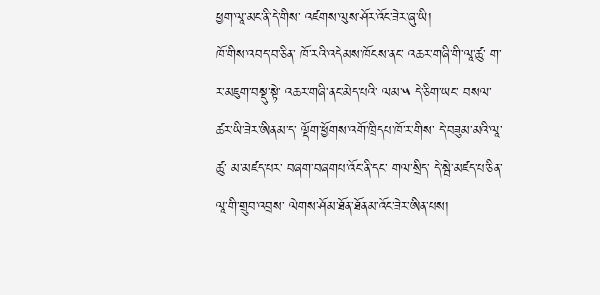ཕྱག་ལཱ་མང་ནི་དེ་གིས་ འཛགས་ལུས་ཤོར་འོང་ཟེར་ཞུ་ཡི།
ཁོ་གིས་འབད་བ་ཅིན་ ཁོ་རའི་འདེམས་ཁོངས་ནང་ འཆར་གཞི་གི་ལཱ་ཚུ་ ག་ར་མཇུག་བསྡུ་སྟེ་ འཆར་གཞི་ནང་མེད་པའི་ ལམ་༥ དེ་ཅིག་ཡང་ བསལ་ཚར་ཡི་ཟེར་ཨིནམ་ད་ ལྡོག་ཕྱོགས་འགོ་ཁྲིདཔ་ཁོ་ར་གིས་ དེ་བཟུམ་མའི་ལཱ་ཚུ་ མ་མཛད་པར་ བཞག་བཞགཔ་འོང་ནི་དང་ གལ་སྲིད་ དེ་སྦེ་མཛད་པ་ཅིན་ ལཱ་གི་གྲུབ་འབྲས་ ལེགས་ཤོམ་ཐོན་ཐོནམ་འོང་ཟེར་ཨིན་པས།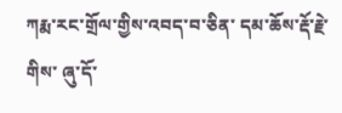ཀརྨ་རང་གྲོལ་གྱིས་འབད་བ་ཅིན་ དམ་ཆོས་རྡོ་རྗེ་གིས་ ཞུ་དོ་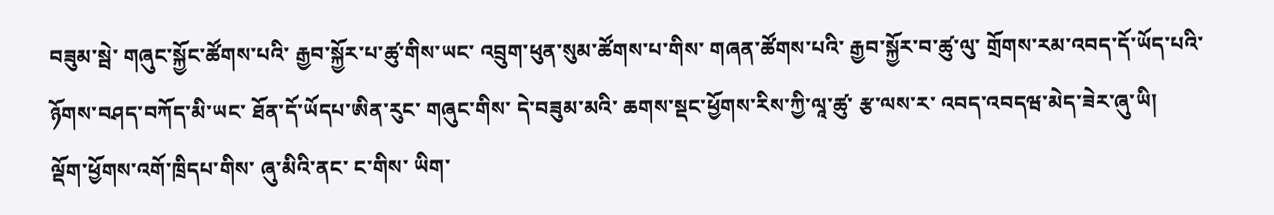བཟུམ་སྦེ་ གཞུང་སྐྱོང་ཚོགས་པའི་ རྒྱབ་སྐྱོར་པ་ཚུ་གིས་ཡང་ འབྲུག་ཕུན་སུམ་ཚོགས་པ་གིས་ གཞན་ཚོགས་པའི་ རྒྱབ་སྐྱོར་བ་ཚུ་ལུ་ གྲོགས་རམ་འབད་དོ་ཡོད་པའི་ ཉོགས་བཤད་བཀོད་མི་ཡང་ ཐོན་དོ་ཡོདཔ་ཨིན་རུང་ གཞུང་གིས་ དེ་བཟུམ་མའི་ ཆགས་སྡང་ཕྱོགས་རིས་ཀྱི་ལཱ་ཚུ་ རྩ་ལས་ར་ འབད་འབདཝ་མེད་ཟེར་ཞུ་ཡི།
ལྡོག་ཕྱོགས་འགོ་ཁྲིདཔ་གིས་ ཞུ་མིའི་ནང་ ང་གིས་ ཡིག་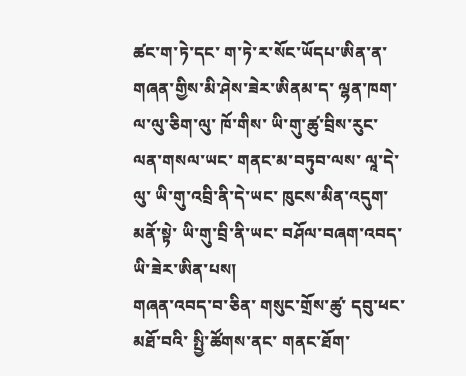ཚང་ག་ཏེ་དང་ ག་ཏེ་ར་སོང་ཡོདཔ་ཨིན་ན་ གཞན་གྱིས་མི་ཤེས་ཟེར་ཨིནམ་ད་ ལྷན་ཁག་ལ་ལུ་ཅིག་ལུ་ ཁོ་གིས་ ཡི་གུ་ཚུ་བྲིས་རུང་ ལན་གསལ་ཡང་ གནང་མ་བཏུབ་ལས་ ལཱ་དེ་ལུ་ ཡི་གུ་འབྲི་ནི་དེ་ཡང་ ཁུངས་མིན་འདུག་མནོ་སྟེ་ ཡི་གུ་བྲི་ནི་ཡང་ བཤོལ་བཞག་འབད་ཡི་ཟེར་ཨིན་པས།
གཞན་འབད་བ་ཅིན་ གསུང་གྲོས་ཚུ་ དབུ་ཕང་མཐོ་བའི་ སྤྱི་ཚོགས་ནང་ གནང་ཐོག་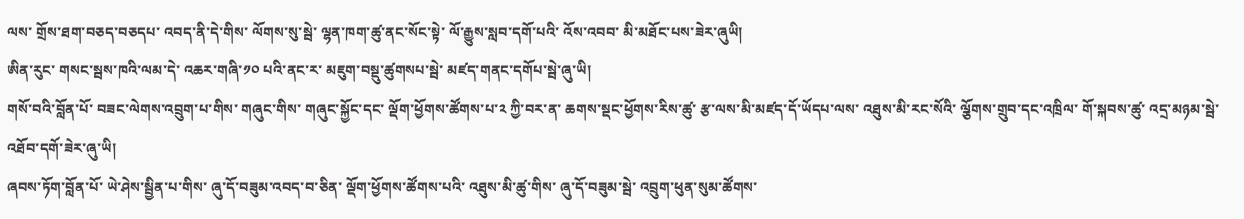ལས་ གྲོས་ཐག་བཅད་བཅདཔ་ འབད་ནི་དེ་གིས་ ལོགས་སུ་སྦེ་ ལྷན་ཁག་ཚུ་ནང་སོང་སྟེ་ ལོ་རྒྱུས་སླབ་དགོ་པའི་ འོས་འབབ་ མི་མཐོང་པས་ཟེར་ཞུཡི།
ཨིན་རུང་ གསང་སྦས་ཁའི་ལམ་དེ་ འཆར་གཞི་༡༠ པའི་ནང་ར་ མཇུག་བསྡུ་ཚུགསཔ་སྦེ་ མཛད་གནང་དགོཔ་སྦེ་ཞུ་ཡི།
གསོ་བའི་བློན་པོ་ བཟང་ལེགས་འབྲུག་པ་གིས་ གཞུང་གིས་ གཞུང་སྐྱོང་དང་ ལྡོག་ཕྱོགས་ཚོགས་པ་༢ ཀྱི་བར་ན་ ཆགས་སྡང་ཕྱོགས་རིས་ཚུ་ རྩ་ལས་མི་མཛད་དོ་ཡོདཔ་ལས་ འཐུས་མི་རང་སོའི་ ལྕོགས་གྲུབ་དང་འཁྲིལ་ གོ་སྐབས་ཚུ་ འདྲ་མཉམ་སྦེ་ འཐོབ་དགོ་ཟེར་ཞུ་ཡི།
ཞབས་ཏོག་བློན་པོ་ ཡེ་ཤེས་སྦྱིན་པ་གིས་ ཞུ་དོ་བཟུམ་འབད་བ་ཅིན་ ལྡོག་ཕྱོགས་ཚོགས་པའི་ འཐུས་མི་ཚུ་གིས་ ཞུ་དོ་བཟུམ་སྦེ་ འབྲུག་ཕུན་སུམ་ཚོགས་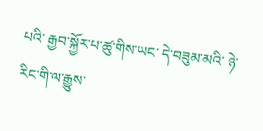པའི་ རྒྱབ་སྐྱོར་པ་ཚུ་གིས་ཡང་ དེ་བཟུམ་མའི་ ཉེ་རིང་གི་ལ་རྒྱུས་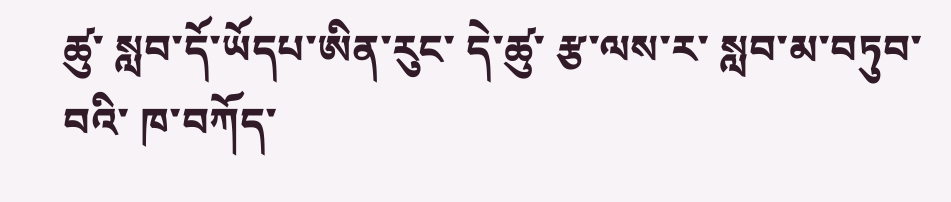ཚུ་ སླབ་དོ་ཡོདཔ་ཨིན་རུང་ དེ་ཚུ་ རྩ་ལས་ར་ སླབ་མ་བཏུབ་བའི་ ཁ་བཀོད་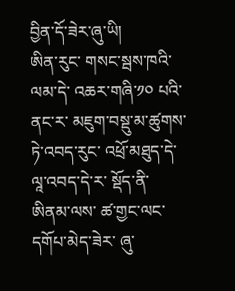བྱིན་དོ་ཟེར་ཞུ་ཡི།
ཨིན་རུང་ གསང་སྦས་ཁའི་ལམ་དེ་ འཆར་གཞི་༡༠ པའི་ནང་ར་ མཇུག་བསྡུ་མ་ཚུགས་ཏེ་འབད་རུང་ འཕྲོ་མཐུད་དེ་ ལཱ་འབད་དེ་ར་ སྡོད་ནི་ཨིནམ་ལས་ ཚ་གྱང་ལང་དགོཔ་མེད་ཟེར་ ཞུ་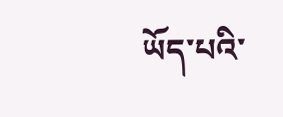ཡོད་པའི་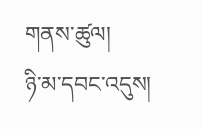གནས་ཚུལ།
ཉི་མ་དབང་འདུས།